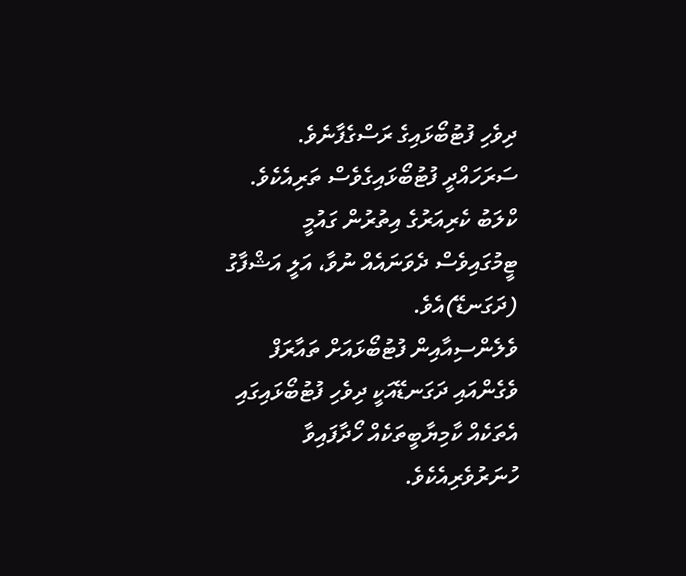ދިވެހި ފުޓުބޯޅައިގެ ރަސްގެފާނެވެ. ސަރަހައްދީ ފުޓުބޯޅައިގެވެސް ތަރިއެކެވެ. ކްލަބު ކެރިއަރުގެ އިތުރުން ގައުމީ ޓީމުގައިވެސް ދެވަނައެއް ނުވާ، އަލީ އަޝްފާގު (ދަގަނޑޭ)އެވެ.
ވެލެންސިއާއިން ފުޓުބޯޅައަށް ތައާރަފް ވެގެންއައި ދަގަނޑޭއަކީ ދިވެހި ފުޓުބޯޅައިގައި އެތަކެއް ކާމިޔާބީތަކެއް ހޯދާފައިވާ ހުނަރުވެރިއެކެވެ.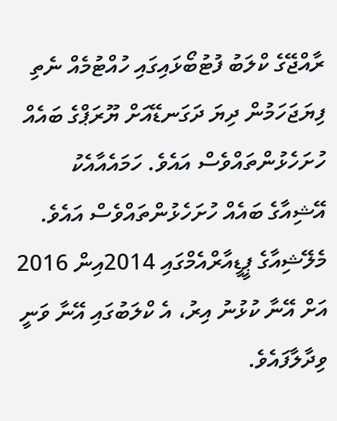ރާއްޖޭގެ ކްލަބު ފުޓުބޯޅައިގައި ހުއްޓުމެއް ނެތި ފިޔަޖަހަމުން ދިޔަ ދަގަނޑޭއަށް ޔޫރަޕްގެ ބައެއް ހުށަހެޅުންތައްވެސް އައެވެ. ހަމައެއާއެކު އޭޝިއާގެ ބައެއް ހުށަހެޅުންތައްވެސް އައެވެ. މެލޭޝިއާގެ ޕީޑީއާރްއެމްގައި 2014އިން 2016 އަށް އޭނާ ކުޅުނު އިރު، އެ ކްލަބުގައި އޭނާ ވަނީ ވިދާލާފައެވެ.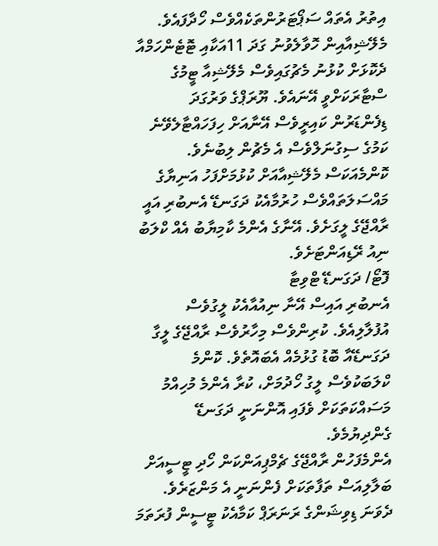އިތުރު އެތައް ސަޕޯޓަރުންތަކެއްވެސް ހޯދާފައެވެ.
މެލޭޝިއާއިން ހޮވާލެވުނު ގަދަ 11އަކާއި ޓޮޓެންހަމްއާ ދެކޮޅަށް ކުޅުނު މެޗުގައިވެސް މެލޭޝިއާ ޓީމުގެ ސްޓާރަކަށްވީ އޭނައެވެ. ޔޫރަޕްގެ ވަރުގަދަ ޑިފެންޑަރުން ކައިރީވެސް އޭނާއަށް ހިފަހައްޓާލެވޭނެ ކަމުގެ ސިގުނަލްވެސް އެ މެޗުން ލިބުނެވެ. ކޮންމެއަކަސް މެލޭޝިއާއަށް ކުޅުމަށްފަހު އަނިޔާގެ މައްސަލަތައްވެސް ހުރުމާއެކު ދަގަނޑޭ އެނބުރި އައީ ރާއްޖޭގެ ލީގަށެވެ. އޭނާގެ އެންމެ ކާމިޔާބު އެއް ކްލަބު ނިއު ރޭޑިއަންޓަށެވެ.
ފޮޓޯ/ ދަގަނޑޭ ޓްވިޓާ
އެނބުރި އައިސް އޭނާ ނިއުއާއެކު ލީގުވެސް އުފުލާލިއެވެ. ކުރިންވެސް މިހާރުވެސް ރާއްޖޭގެ ލީގާ ދަގަނޑޭއާ ބޮޑު ގުޅުމެއް އެބައޮތެވެ. ކޮންމެ ކްލަބަކުވެސް ލީގު ހޯދުމަށް، ކުރާ އެންމެ މުހިއްމު މަސައްކަތަކަށް ވެފައި އޮންނަނީ ދަގަނޑޭ ގެންދިޔުމެވެ.
އެންމެފަހުން ރާއްޖޭގެ ޗެމްޕިއަންކަން ހޯދި ޓީސީއަށް ބަލާލިއަސް ތަފާތަކަށް ފެންނަނީ އެ މަންޒަރެވެ. ދެވަނަ ޑިވިޝަންގެ ރަނަރަޕް ކަމާއެކު ޓީސީން ފުރަތަމަ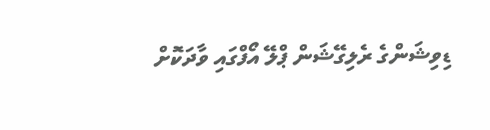ޑިވިޝަންގެ ރެލިގޭޝަން ޕްލޭ އޯފްގައި ވާދަކޮށް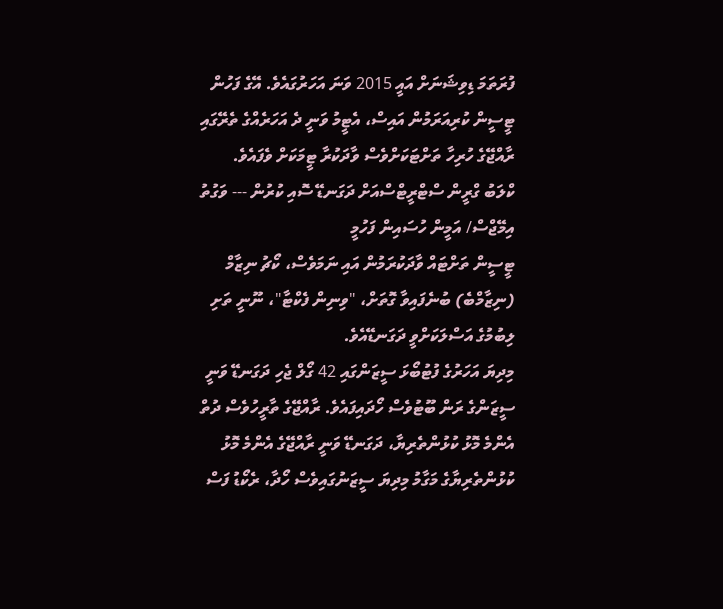ފުރަތަމަ ޑިވިޝަނަށް އައީ 2015 ވަނަ އަހަރުގައެވެ. އޭގެ ފަހުން ޓީސީން ކުރިއަރަމުން އައިސް، އެޓީމު ވަނީ ދެ އަހަރެއްގެ ތެރޭގައި ރާއްޖޭގެ ހުރިހާ ތަށްޓަކަށްވެސް ވާދަކުރާ ޓީމަކަށް ވެފައެވެ.
ކްލަބު ގްރީން ސްޓްރީޓްސްއަށް ދަގަނޑޭ ސޮއި ކުރުން --- ވަގުތު އިމޭޖްސް/ އަމީން ހުސައިން ފަހުމީ
ޓީސީން ތަށްޓައް ވާދަކުރަމުން އައި ނަމަވެސް، ކޯޗު ނިޒާމް (ނިޒާމްބެ) ބުނެފައިވާ ގޮތަށް، "ވިނިން ފެކްޓާ"، ނޫނީ ތަށި ލިބުމުގެ އަސްލަކަށްވީ ދަގަނޑޭއެވެ.
މިދިޔަ އަހަރުގެ ފުޓުބޯޅަ ސީޒަންގައި 42 ގޯލް ޖެހި ދަގަނޑޭ ވަނީ ސީޒަންގެ ރަން ބޫޓުވެސް ހޯދައިފައެވެ. ރާއްޖޭގެ ތާރީހުވެސް ދުތް އެންމެ މޮޅު ކުޅުންތެރިޔާ، ދަގަނޑޭ ވަނީ ރާއްޖޭގެ އެންމެ މޮޅު ކުޅުންތެރިޔާގެ މަގާމު މިދިޔަ ސީޒަނުގައިވެސް ހޯދާ، ރެކޯޑު ފަސް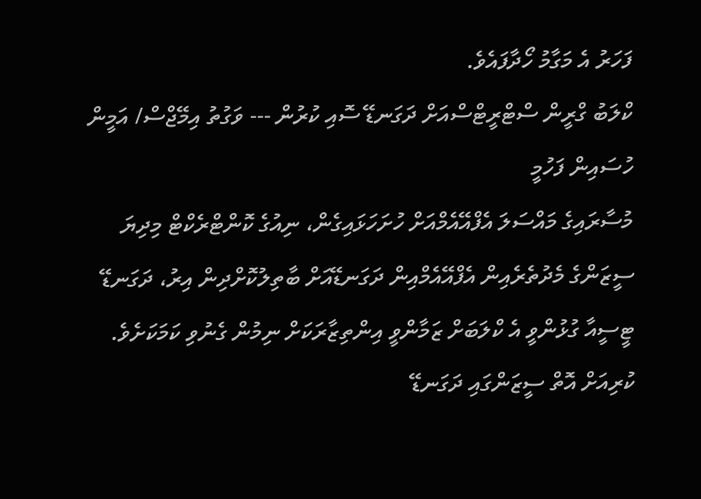ފަހަރު އެ މަގާމު ހޯދާފައެވެ.
ކްލަބު ގްރީން ސްޓްރީޓްސްއަށް ދަގަނޑޭ ސޮއި ކުރުން --- ވަގުތު އިމޭޖްސް/ އަމީން ހުސައިން ފަހުމީ
މުސާރައިގެ މައްސަލަ އެފްއޭއެމްއަށް ހުށަހަޅައިގެން، ނިއުގެ ކޮންޓްރެކްޓް މިދިޔަ ސީޒަންގެ މެދުތެރެއިން އެފްއޭއެމްއިން ދަގަނޑޭއަށް ބާތިލުކޮށްދިން އިރު، ދަގަނޑޭ ޓީސީއާ ގުޅުންވީ އެ ކްލަބަށް ޒަމާންވީ އިންތިޒާރަކަށް ނިމުން ގެނުވި ކަމަކަށެވެ. ކުރިއަށް އޮތް ސީޒަންގައި ދަގަނޑޭ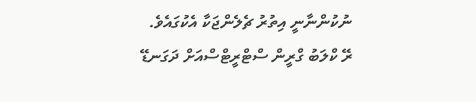ނުކުންނާނީ އިތުރު ޗެލެންޖަކާ އެކުގައެވެ.
ރޭ ކްލަބު ގްރީން ސްޓްރީޓްސްއަށް ދަގަނޑޭ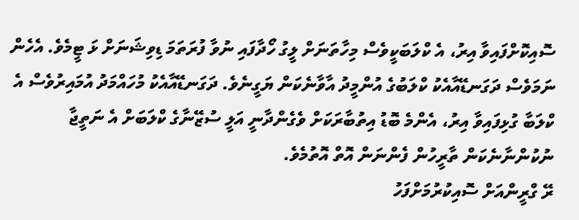ސޮއިކޮށްފައިވާ އިރު، އެ ކްލަބަކީވެސް މިހާތަނަށް ލީގު ހޯދާފައި ނުވާ ފުރަތަމަ ޑިވިޝަނަށް ޅަ ޓީމެވެ. އެހެން ނަމަވެސް ދަގަނޑޭއާއެކު ކްލަބުގެ އުންމީދު އާވާނެކަން ޔަގީނެވެ. ދަގަނޑޭއާއެކު މުހައްމަދު އުމައިރުވެސް އެ ކްލަބާ ގުޅިފައިވާ އިރު، އެންމެ ބޮޑު އިތުބާރަކަށް ވެގެންދާނީ އަލީ ސުޒޭނާގެ ކްލަބަށް އެ ނަތީޖާ ނުކުންނާނެކަން ތާރީހުން ފެންނަން އޮތް އޮތުމެވެ.
ރޭ ގްރީންއަށް ސޮއިކުރުމަށްފަހު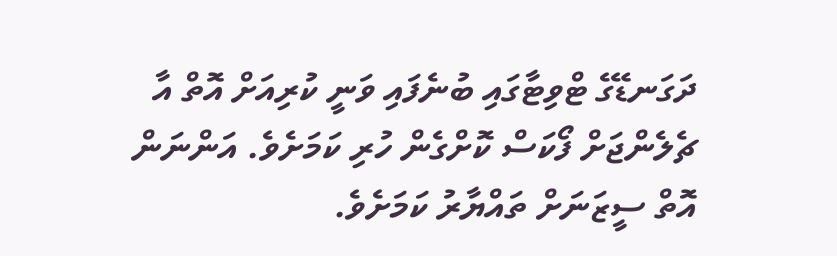ދަގަނޑޭގެ ޓްވިޓާގައި ބުނެފައި ވަނީ ކުރިއަށް އޮތް އާ ޗެލެންޖަށް ފޯކަސް ކޮށްގެން ހުރި ކަމަށެވެ. އަންނަން އޮތް ސީޒަނަށް ތައްޔާރު ކަމަށެވެ.